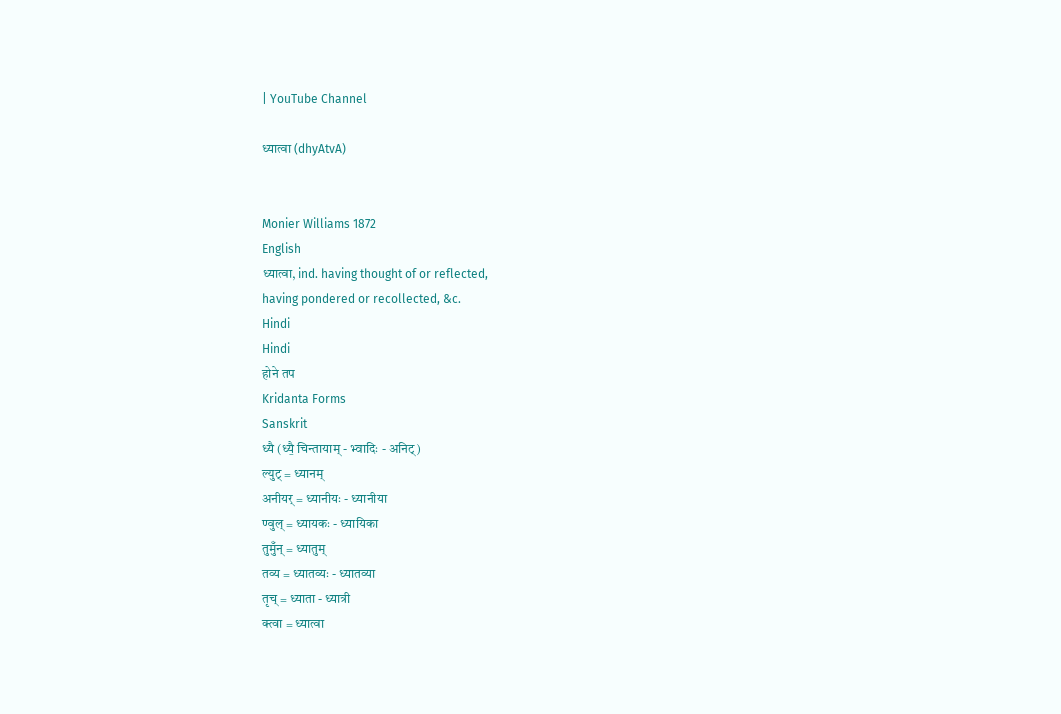| YouTube Channel

ध्यात्वा (dhyAtvA)


Monier Williams 1872
English
ध्यात्वा, ind. having thought of or reflected,
having pondered or recollected, &c.
Hindi
Hindi
होने तप
Kridanta Forms
Sanskrit
ध्यै (ध्यै॒ चिन्तायाम् - भ्वादिः - अनिट्)
ल्युट् = ध्यानम्
अनीयर् = ध्यानीयः - ध्यानीया
ण्वुल् = ध्यायकः - ध्यायिका
तुमुँन् = ध्यातुम्
तव्य = ध्यातव्यः - ध्यातव्या
तृच् = ध्याता - ध्यात्री
क्त्वा = ध्यात्वा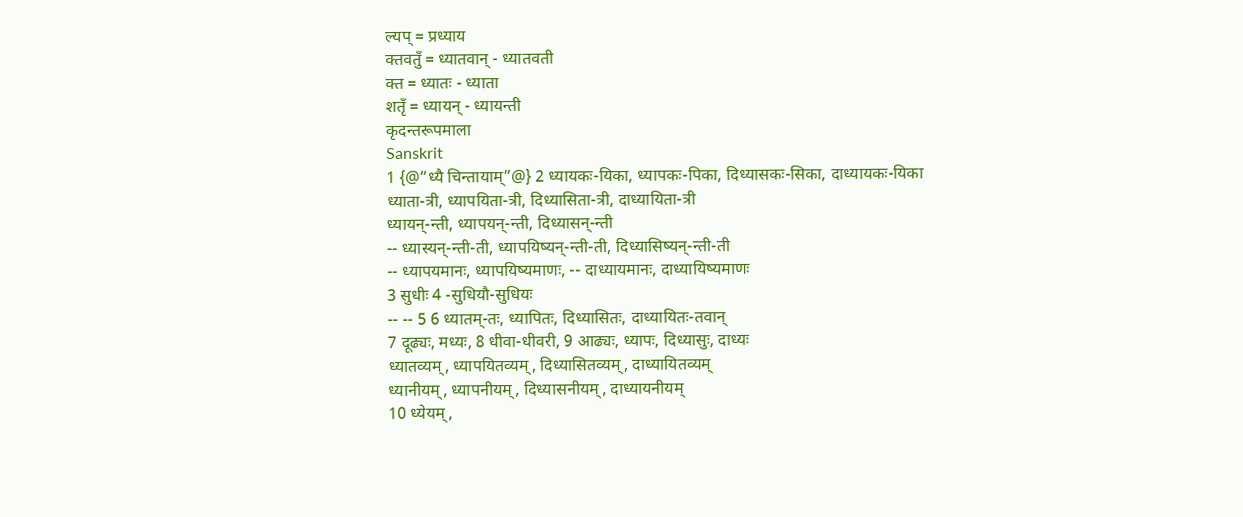ल्यप् = प्रध्याय
क्तवतुँ = ध्यातवान् - ध्यातवती
क्त = ध्यातः - ध्याता
शतृँ = ध्यायन् - ध्यायन्ती
कृदन्तरूपमाला
Sanskrit
1 {@“ध्यै चिन्तायाम्”@} 2 ध्यायकः-यिका, ध्यापकः-पिका, दिध्यासकः-सिका, दाध्यायकः-यिका
ध्याता-त्री, ध्यापयिता-त्री, दिध्यासिता-त्री, दाध्यायिता-त्री
ध्यायन्-न्ती, ध्यापयन्-न्ती, दिध्यासन्-न्ती
-- ध्यास्यन्-न्ती-ती, ध्यापयिष्यन्-न्ती-ती, दिध्यासिष्यन्-न्ती-ती
-- ध्यापयमानः, ध्यापयिष्यमाणः, -- दाध्यायमानः, दाध्यायिष्यमाणः
3 सुधीः 4 -सुधियौ-सुधियः
-- -- 5 6 ध्यातम्-तः, ध्यापितः, दिध्यासितः, दाध्यायितः-तवान्
7 दूढ्यः, मध्यः, 8 धीवा-धीवरी, 9 आढ्यः, ध्यापः, दिध्यासुः, दाध्यः
ध्यातव्यम्, ध्यापयितव्यम्, दिध्यासितव्यम्, दाध्यायितव्यम्
ध्यानीयम्, ध्यापनीयम्, दिध्यासनीयम्, दाध्यायनीयम्
10 ध्येयम्,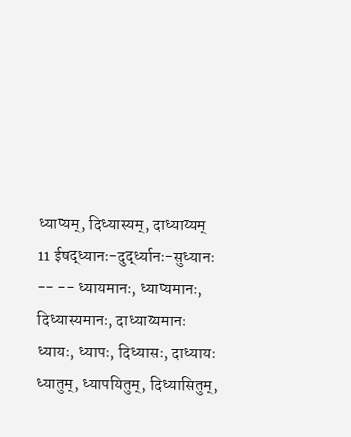ध्याप्यम्, दिध्यास्यम्, दाध्याय्यम्
11 ईषद्ध्यानः-दुर्द्ध्यानः-सुध्यानः
-- -- ध्यायमानः, ध्याप्यमानः, दिध्यास्यमानः, दाध्याय्यमानः
ध्यायः, ध्यापः, दिध्यासः, दाध्यायः
ध्यातुम्, ध्यापयितुम्, दिध्यासितुम्,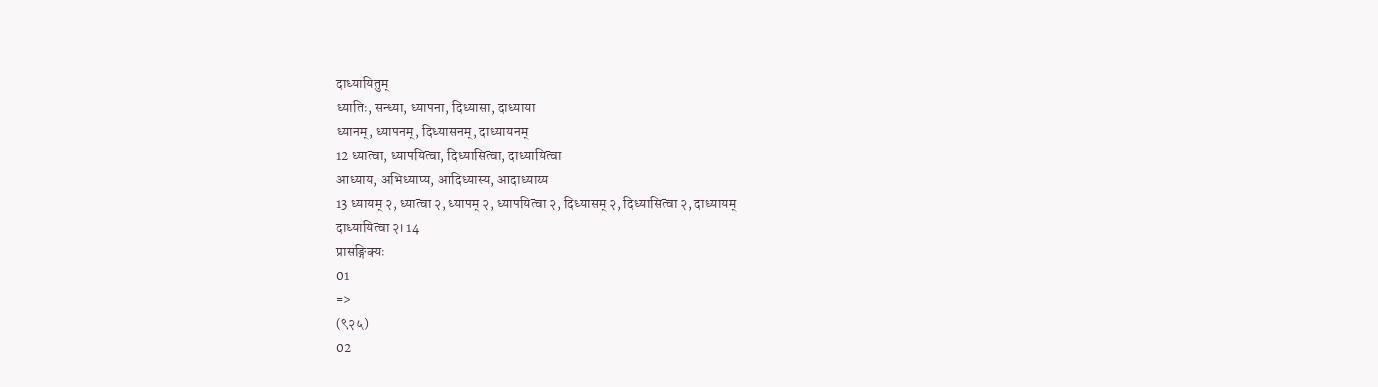दाध्यायितुम्
ध्यातिः, सन्ध्या, ध्यापना, दिध्यासा, दाध्याया
ध्यानम्, ध्यापनम्, दिध्यासनम्, दाध्यायनम्
12 ध्यात्वा, ध्यापयित्वा, दिध्यासित्वा, दाध्यायित्वा
आध्याय, अभिध्याप्य, आदिध्यास्य, आदाध्याय्य
13 ध्यायम् २, ध्यात्वा २, ध्यापम् २, ध्यापयित्वा २, दिध्यासम् २, दिध्यासित्वा २, दाध्यायम्
दाध्यायित्वा २। 14
प्रासङ्गिक्यः
01
=>
(९२५)
02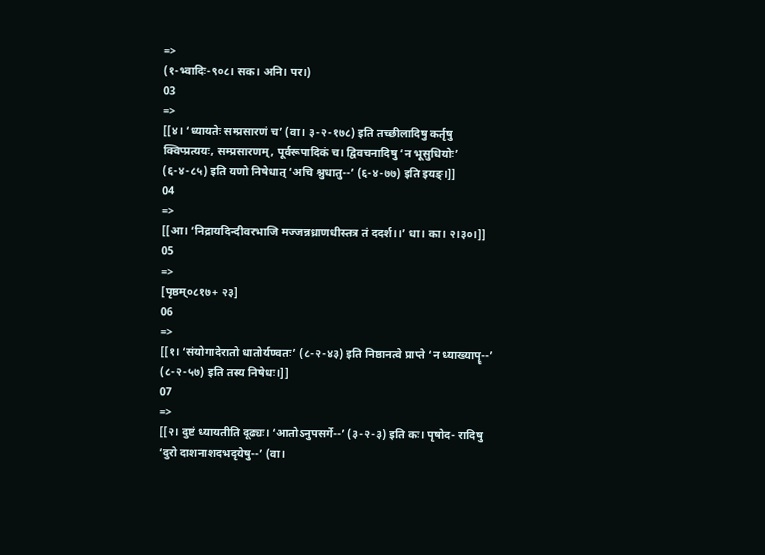=>
(१-भ्वादिः-९०८। सक। अनि। पर।)
03
=>
[[४। ‘ध्यायतेः सम्प्रसारणं च’ (वा। ३-२-१७८) इति तच्छीलादिषु कर्तृषु क्विप्प्रत्ययः, सम्प्रसारणम्, पूर्वरूपादिकं च। द्विवचनादिषु ‘न भूसुधियोः’ (६-४-८५) इति यणो निषेधात् ‘अचि श्नुधातु--’ (६-४-७७) इति इयङ्।]]
04
=>
[[आ। ‘निद्रायदिन्दीवरभाजि मज्जन्नध्राणधीस्तत्र तं ददर्श।।’ धा। का। २।३०।]]
05
=>
[पृष्ठम्०८१७+ २३]
06
=>
[[१। ‘संयोगादेरातो धातोर्यण्वतः’ (८-२-४३) इति निष्ठानत्वे प्राप्ते ‘न ध्याख्यापॄ--’ (८-२-५७) इति तस्य निषेधः।]]
07
=>
[[२। दुष्टं ध्यायतीति दूढ्यः। ‘आतोऽनुपसर्गे--’ (३-२-३) इति कः। पृषोद- रादिषु ‘दुरो दाशनाशदभदृयेषु--’ (वा।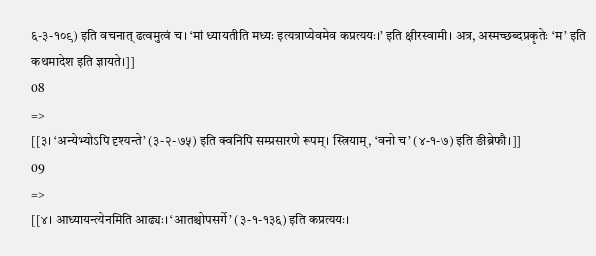६-३-१०९) इति वचनात् ढत्वमुत्वं च। ‘मां ध्यायतीति मध्यः इत्यत्राप्येवमेव कप्रत्ययः।’ इति क्षीरस्वामी। अत्र, अस्मच्छब्दप्रकृतेः ‘म’ इति कथमादेश इति ज्ञायते।]]
08
=>
[[३। ‘अन्येभ्योऽपि दृश्यन्ते’ (३-२-७५) इति क्वनिपि सम्प्रसारणे रूपम्। स्त्रियाम्, ‘वनो च’ (४-१-७) इति ङीब्रेफौ।]]
09
=>
[[४। आध्यायन्त्येनमिति आढ्यः। ‘आतश्चोपसर्गे’ (३-१-१३६) इति कप्रत्ययः।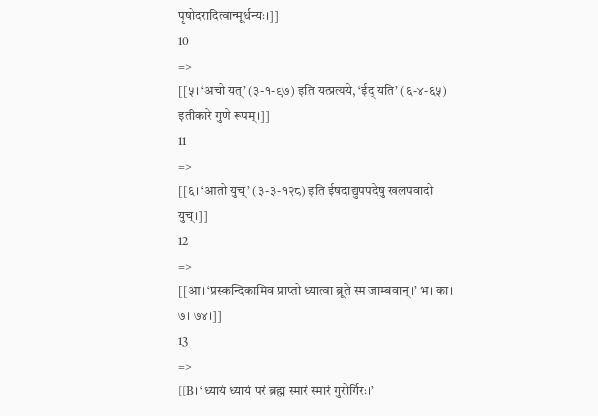पृषोदरादित्वान्मूर्धन्यः।]]
10
=>
[[५। ‘अचो यत्’ (३-१-९७) इति यत्प्रत्यये, ‘ईद् यति’ (६-४-६५) इतीकारे गुणे रूपम्।]]
11
=>
[[६। ‘आतो युच्’ (३-३-१२८) इति ईषदाद्युपपदेषु खलपवादो युच्।]]
12
=>
[[आ। ‘प्रस्कन्दिकामिव प्राप्तो ध्यात्वा ब्रूते स्म जाम्बवान्।’ भ। का। ७। ७४।]]
13
=>
[[B। ‘ध्यायं ध्यायं परं ब्रह्म स्मारं स्मारं गुरोर्गिरः।’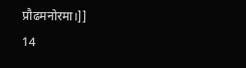प्रौढमनोरमा।]]
14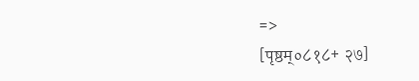=>
[पृष्ठम्०८१८+ २७]